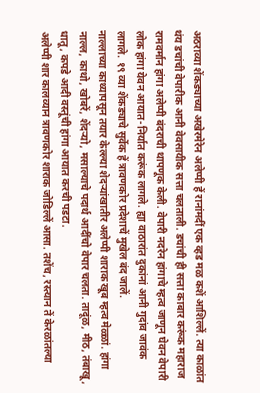अठराव्या शेंकड्याच्या अखेरमेरेन अलेप्पी हें रानांमदीं एक व्हड मळ कशें आशिल्लें. त्या काळांत थंय डचांची वेपारीक आनी वेवसायीक सत्ता चलताली. डचांची ही सत्ता काबार करूंक महाराज रामवर्मान हांगा अलेप्पी बंदराची थापणूक केली. वेपारी नदरेन हांगाचे म्हत्व जाणून घेवन वेपारी लोक हांगा येवन आयात-निर्यात करूंक लागले. ह्या वाठारांत दुकांनां आनी गुदांव जावंक लागले. १९ व्या शेंकड्याचे सुर्वेक हें त्रावणकोर प्रदेशाचें मुखेल बंद जालें.
नाल्लाच्या काथ्यापसून तयार केल्ल्या शेदऱ्यांखातीर अलेप्पी शाराक खूब म्हत्व मेळ्ळां. हांगा नाल्ल, काथो, खोबरें, शेंदऱ्यो, मसाल्याचे पदार्थ आदींचो वेपार चलता. तादूंळ, मीठ, तंबाखू, धातू, कपडे आदी वस्तूंची हांगा आयात करची पडटा.
अलेप्पी शार कालव्यान त्रावणकोर शाराक जोडिल्लें आसा. तशेंच, रस्त्यान तें केरळांतल्या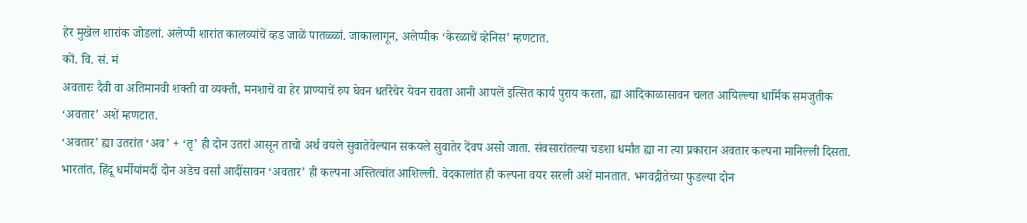हेर मुखेल शारांक जोडलां. अलेप्पी शारांत कालव्यांचें व्हड जाळें पातळ्ळां. जाकालागून, अलेप्पीक ‘केरळाचें व्हेनिस’ म्हणटात.
कों. वि. सं. मं
अवतारः दैवी वा अतिमानवी शक्ती वा व्यक्ती, मनशाचें वा हेर प्राण्याचें रुप घेवन धर्तरेचेर येवन रावता आनी आपलें इत्सित कार्य पुराय करता, ह्या आदिकाळासावन चलत आयिल्ल्या धार्मिक समजुतीक ‘अवतार’ अशें म्हणटात.
‘अवतार’ ह्या उतरांत ‘अव’ + ‘तृ’ ही दोन उतरां आसून ताचो अर्थ वयले सुवातेवेल्यान सकयले सुवातेर देंवप असो जाता. संवसारांतल्या चडशा धर्मांत ह्या ना त्या प्रकारान अवतार कल्पना मानिल्ली दिसता.
भारतांत, हिंदू धर्मीयांमदीं दोन अडेच वर्सां आदींसावन ‘अवतार’ ही कल्पना अस्तित्वांत आशिल्ली. वेदकालांत ही कल्पना वयर सरली अशें मानतात. भगवद्गीतेच्या फुडल्या दोन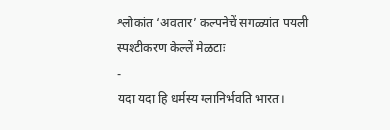श्लोकांत ‘अवतार’ कल्पनेचें सगळ्यांत पयली स्पश्टीकरण केल्लें मेळटाः
-
यदा यदा हि धर्मस्य ग्लानिर्भवति भारत।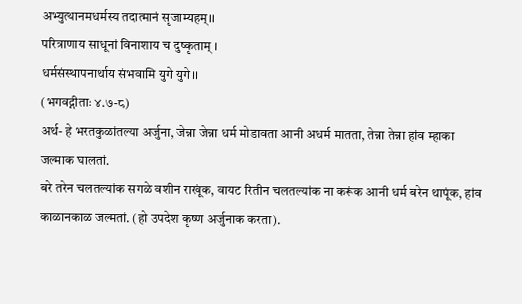अभ्युत्थानमधर्मस्य तदात्मानं सृजाम्यहम्।।
परित्राणाय साधूनां विनाशाय च दुष्कृताम् ।
धर्मसंस्थापनार्थाय संभवामि युगे युगे।।
(भगवद्गीताः ४.७-८)
अर्थ- हे भरतकुळांतल्या अर्जुना, जेन्ना जेन्ना धर्म मोडावता आनी अधर्म मातता, तेन्ना तेन्ना हांव म्हाका जल्माक घालतां.
बरे तरेन चलतल्यांक सगळे वशीन राखूंक, वायट रितीन चलतल्यांक ना करूंक आनी धर्म बरेन थापूंक, हांव काळानकाळ जल्मतां. (हो उपदेश कृष्ण अर्जुनाक करता).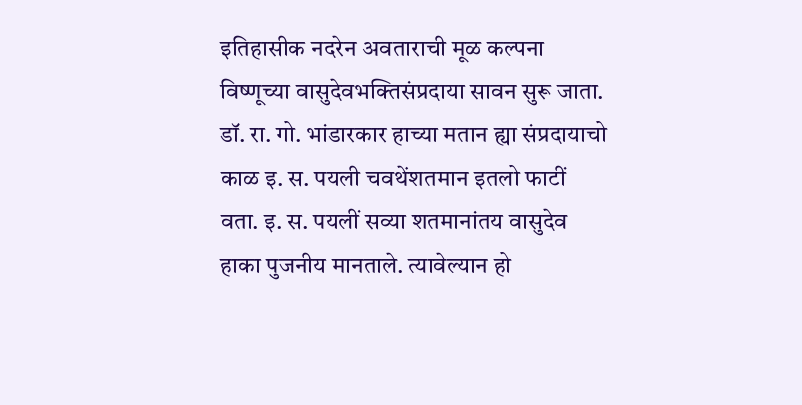इतिहासीक नदरेन अवताराची मूळ कल्पना विष्णूच्या वासुदेवभक्तिसंप्रदाया सावन सुरू जाता. डॉ. रा. गो. भांडारकार हाच्या मतान ह्या संप्रदायाचो काळ इ. स. पयली चवथेंशतमान इतलो फाटीं वता. इ. स. पयलीं सव्या शतमानांतय वासुदेव हाका पुजनीय मानताले. त्यावेल्यान हो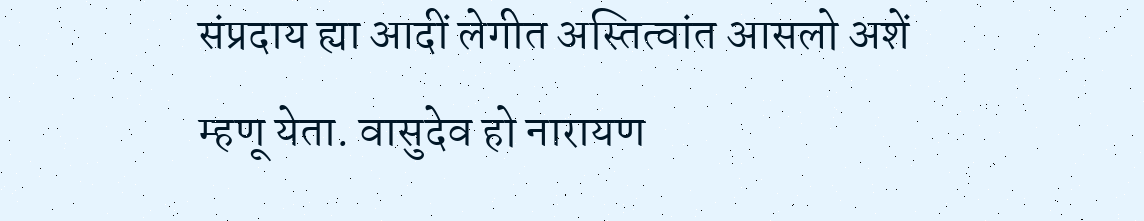संप्रदाय ह्या आदीं लेगीत अस्तित्वांत आसलो अशें म्हणू येता. वासुदेव हो नारायण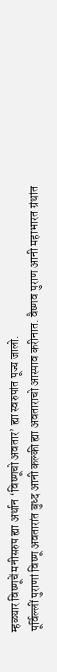म्हळ्यार विष्णूचें मनीसरुप ह्या अर्थान ‘विष्णूचो अवतार’ ह्या स्वरुपांत पूज्य जालो.
पूर्विल्लीं पुराणां विष्णू अवतारांत बुध्द आनी कल्की ह्या अवताराचो आस्पाव करीनात. वैष्णव पुराण आनी महाभारत ग्रंथांत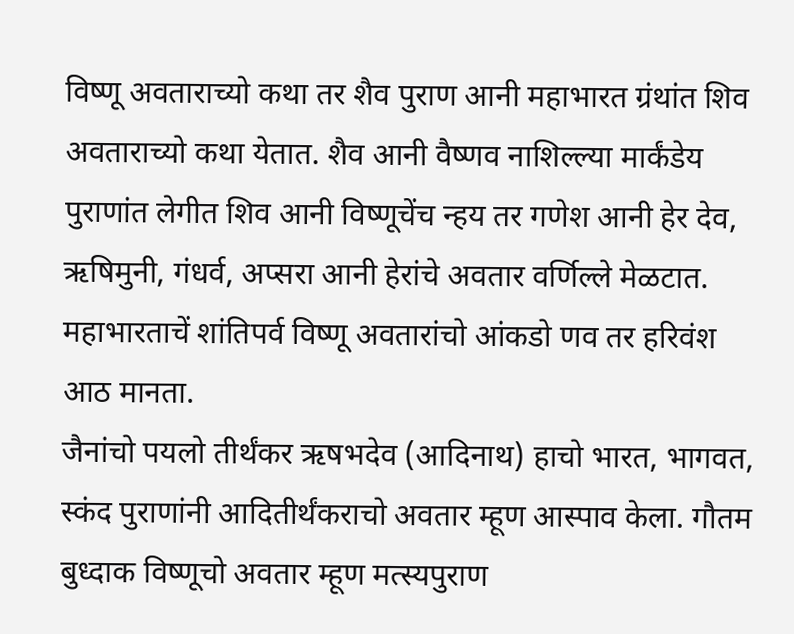विष्णू अवताराच्यो कथा तर शैव पुराण आनी महाभारत ग्रंथांत शिव अवताराच्यो कथा येतात. शैव आनी वैष्णव नाशिल्ल्या मार्कंडेय पुराणांत लेगीत शिव आनी विष्णूचेंच न्हय तर गणेश आनी हेर देव, ऋषिमुनी, गंधर्व, अप्सरा आनी हेरांचे अवतार वर्णिल्ले मेळटात. महाभारताचें शांतिपर्व विष्णू अवतारांचो आंकडो णव तर हरिवंश आठ मानता.
जैनांचो पयलो तीर्थंकर ऋषभदेव (आदिनाथ) हाचो भारत, भागवत, स्कंद पुराणांनी आदितीर्थंकराचो अवतार म्हूण आस्पाव केला. गौतम बुध्दाक विष्णूचो अवतार म्हूण मत्स्यपुराण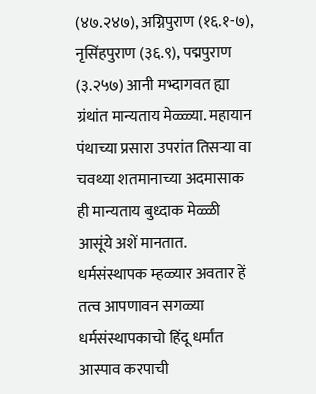(४७.२४७), अग्निपुराण (१६.१-७), नृसिंहपुराण (३६.९), पद्मपुराण (३.२५७) आनी मभ्दागवत ह्या ग्रंथांत मान्यताय मेळ्ळ्या. महायान पंथाच्या प्रसारा उपरांत तिसऱ्या वा चवथ्या शतमानाच्या अदमासाक ही मान्यताय बुध्दाक मेळ्ळी आसूंये अशें मानतात.
धर्मसंस्थापक म्हळ्यार अवतार हें तत्व आपणावन सगळ्या धर्मसंस्थापकाचो हिंदू धर्मांत आस्पाव करपाची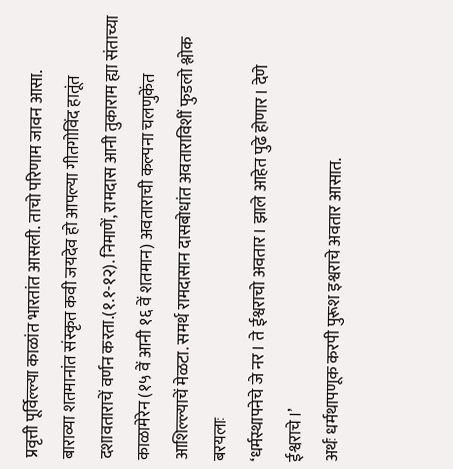प्रवृत्ती पूर्विल्ल्या काळांत भारतांत आसली. ताचो परिणाम जावन आसा.
बाराव्या शतमानांत संस्कृत कवी जयदेव हो आपल्या गीतगोविंद हातूंत दशावताराचें वर्णन करता.(१.१-१२). निमाणें, रामदास आनी तुकाराम ह्या संताच्या काळामेरेन (१५ वें आनी १६ वें शतमान) अवताराची कल्पना चलणुकेंत आशिल्ल्याचें मेळटा. समर्थ रामदासान दासबोधांत अवताराविशीं फुडलो श्लोक बरयलाः
‘धर्मस्थापनेचे जे नर। ते ईश्वराचो अवतार। झाले आहेत पुढे होणार। देणे ईश्वराचे।’
अर्थः धर्मथापणूक करपी पुरूश इश्वराचे अवतार आसात.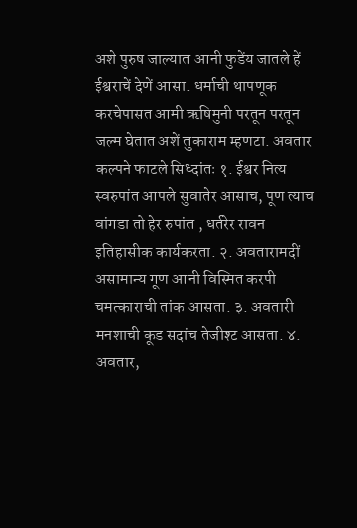अशे पुरुष जाल्यात आनी फुडेंय जातले हें ईश्वराचें देणें आसा. धर्माची थापणूक करचेपासत आमी ऋषिमुनी परतून परतून जल्म घेतात अशें तुकाराम म्हणटा. अवतार कल्पने फाटले सिध्दांतः १. ईश्वर नित्य स्वरुपांत आपले सुवातेर आसाच, पूण त्याच वांगडा तो हेर रुपांत , धर्तरेर रावन इतिहासीक कार्यकरता. २. अवतारामदीं असामान्य गूण आनी विस्मित करपी चमत्काराची तांक आसता. ३. अवतारी मनशाची कूड सदांच तेजीश्ट आसता. ४. अवतार,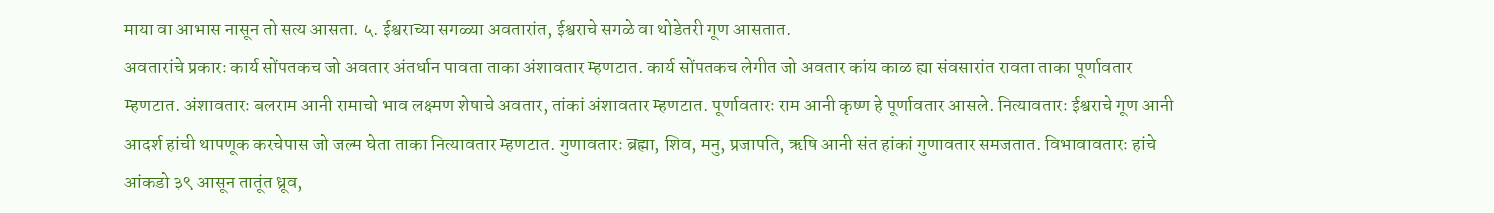माया वा आभास नासून तो सत्य आसता. ५. ईश्वराच्या सगळ्या अवतारांत, ईश्वराचे सगळे वा थोडेतरी गूण आसतात.
अवतारांचे प्रकारः कार्य सोंपतकच जो अवतार अंतर्धान पावता ताका अंशावतार म्हणटात. कार्य सोंपतकच लेगीत जो अवतार कांय काळ ह्या संवसारांत रावता ताका पूर्णावतार म्हणटात. अंशावतारः बलराम आनी रामाचो भाव लक्ष्मण शेषाचे अवतार, तांकां अंशावतार म्हणटात. पूर्णावतारः राम आनी कृष्ण हे पूर्णावतार आसले. नित्यावतारः ईश्वराचे गूण आनी आदर्श हांची थापणूक करचेपास जो जल्म घेता ताका नित्यावतार म्हणटात. गुणावतारः ब्रह्मा, शिव, मनु, प्रजापति, ऋषि आनी संत हांकां गुणावतार समजतात. विभावावतारः हांचे आंकडो ३९ आसून तातूंत ध्रूव,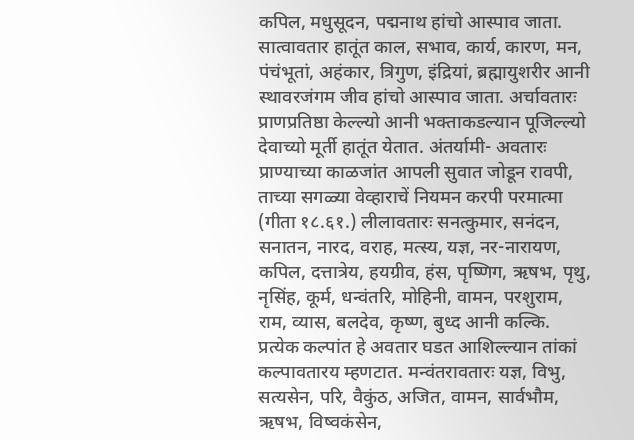कपिल, मधुसूदन, पद्मनाथ हांचो आस्पाव जाता. सात्वावतार हातूंत काल, सभाव, कार्य, कारण, मन, पंचंभूतां, अहंकार, त्रिगुण, इंद्रियां, ब्रह्मायुशरीर आनी स्थावरजंगम जीव हांचो आस्पाव जाता. अर्चावतारः प्राणप्रतिष्ठा केल्ल्यो आनी भक्ताकडल्यान पूजिल्ल्यो देवाच्यो मूर्ती हातूंत येतात. अंतर्यामी- अवतारः प्राण्याच्या काळजांत आपली सुवात जोडून रावपी, ताच्या सगळ्या वेव्हाराचें नियमन करपी परमात्मा (गीता १८.६१.) लीलावतारः सनत्कुमार, सनंदन, सनातन, नारद, वराह, मत्स्य, यज्ञ, नर-नारायण, कपिल, दत्तात्रेय, हयग्रीव, हंस, पृष्णिग, ऋषभ, पृथु, नृसिंह, कूर्म, धन्वंतरि, मोहिनी, वामन, परशुराम, राम, व्यास, बलदेव, कृष्ण, बुध्द आनी कल्कि. प्रत्येक कल्पांत हे अवतार घडत आशिल्ल्यान तांकां कल्पावतारय म्हणटात. मन्वंतरावतारः यज्ञ, विभु, सत्यसेन, परि, वैकुंठ, अजित, वामन, सार्वभौम, ऋषभ, विष्वकंसेन,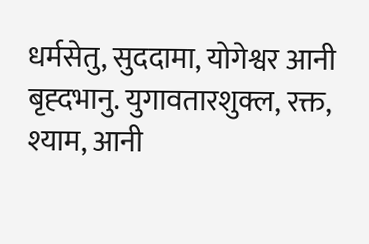धर्मसेतु, सुददामा, योगेश्वर आनी बृह्दभानु. युगावतारशुक्ल, रक्त, श्याम, आनी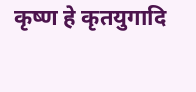कृष्ण हे कृतयुगादि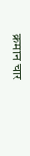क्रमान चार